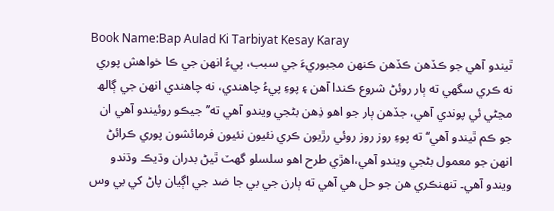Book Name:Bap Aulad Ki Tarbiyat Kesay Karay
ٿيندو آهي جو ڪڏهن ڪڏهن ڪنهن مجبوريءَ جي سبب، پيءُ انهن جي ڪا خواهش پوري نه ڪري سگھي ته ٻار روئڻ شروع ڪندا آهن ۽ پوءِ پيءُ چاهندي، نه چاهندي انهن جي ڳالھ مڃڻي ئي پوندي آهي، جڏهن ٻار جو اهو ذِهن بڻجي ويندو آهي ته’’جيڪو روئيندو آهي ان جو ڪم ٿيندو آهي‘‘ ته پوءِ روز روز روئي رڙيون ڪري نئيون نئيون فرمائشون پوري ڪرائڻ انهن جو معمول بڻجي ويندو آهي،اهڙي طرح اهو سلسلو گھٽ ٿيڻ بدران وڌيڪ وڌندو ويندو آهي۔ تنهنڪري هن جو حل هي آهي ته ٻارن جي بي جا ضد جي اڳيان پاڻ کي بي وس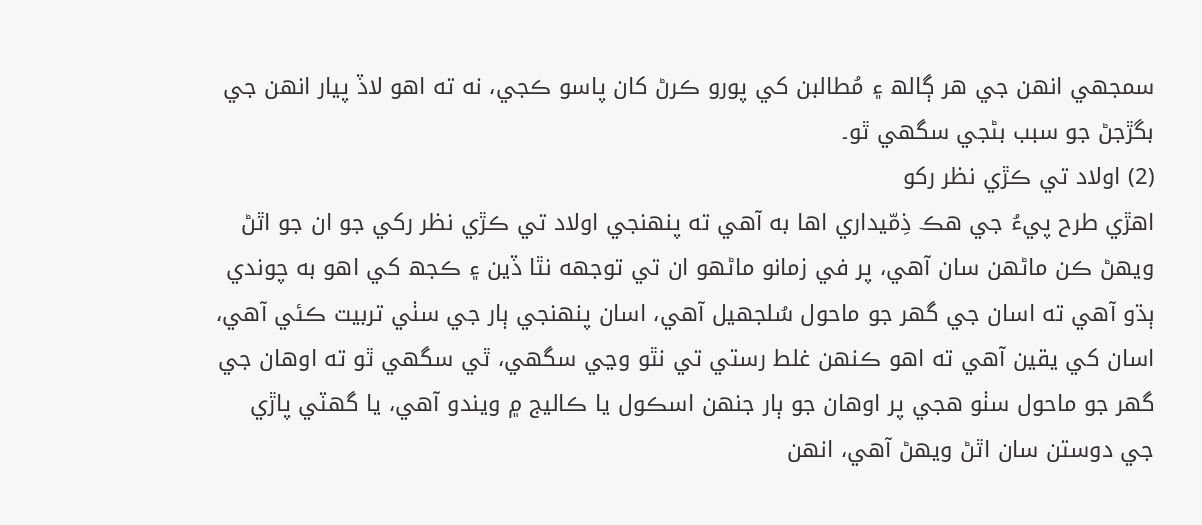سمجھي انهن جي هر ڳالھ ۽ مُطالبن کي پورو ڪرڻ کان پاسو ڪجي، نه ته اهو لاڏ پيار انهن جي بگڙجڻ جو سبب بڻجي سگھي ٿو۔
(2) اولاد تي ڪڙي نظر رکو
اهڙي طرح پيءُ جي هڪ ذِمّيداري اها به آهي ته پنهنجي اولاد تي ڪڙي نظر رکي جو ان جو اٿڻ ويهڻ ڪن ماڻهن سان آهي، پر في زمانو ماڻهو ان تي توجهه نٿا ڏين ۽ ڪجھ کي اهو به چوندي ٻڌو آهي ته اسان جي گھر جو ماحول سُلجھيل آهي، اسان پنهنجي ٻار جي سٺي تربيت ڪئي آهي، اسان کي يقين آهي ته اهو ڪنهن غلط رستي تي نٿو وڃي سگھي، ٿي سگھي ٿو ته اوهان جي گھر جو ماحول سٺو هجي پر اوهان جو ٻار جنهن اسڪول يا ڪاليج ۾ ويندو آهي، يا گھٽي پاڙي جي دوستن سان اٿڻ ويهڻ آهي، انهن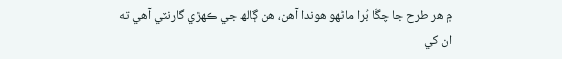۾ هر طرح جا چڱا بُرا ماڻهو هوندا آهن، هن ڳالھ جي ڪهڙي گارنٽي آهي ته ان کي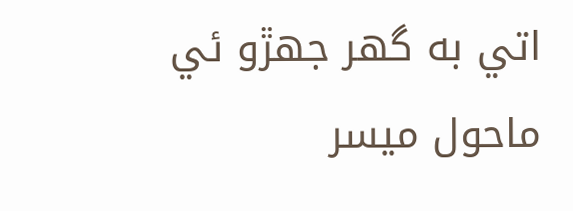اتي به گھر جهڙو ئي ماحول ميسر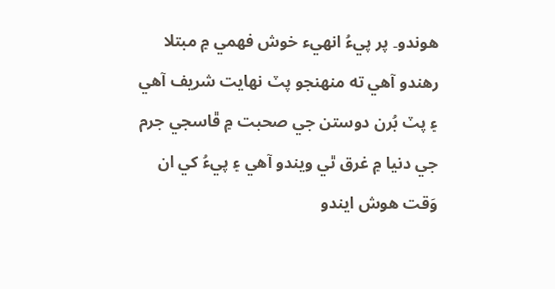هوندو۔ پر پيءُ انهيء خوش فهمي ۾ مبتلا رهندو آهي ته منهنجو پٽ نهايت شريف آهي ۽ پٽ بُرن دوستن جي صحبت ۾ ڦاسجي جرم جي دنيا ۾ غرق ٿي ويندو آهي ۽ پيءُ کي ان وَقت هوش ايندو